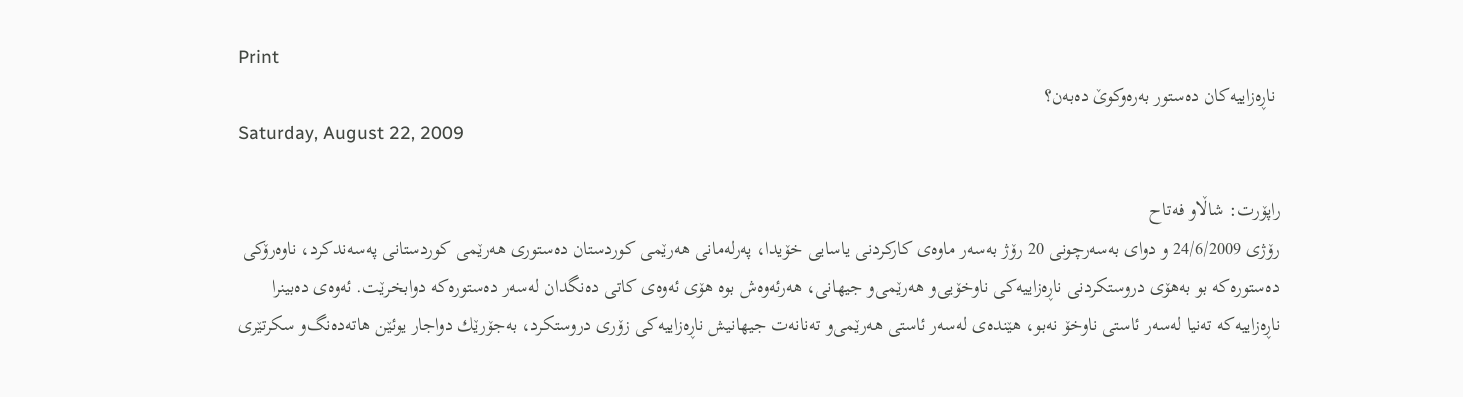Print
 ناڕه‌زاییه‌كان ده‌ستور به‌ره‌وكوێ‌ ده‌به‌ن؟
Saturday, August 22, 2009

راپۆرت: شاڵاو فه‌تاح
رۆژی‌ 24/6/2009 و دوای‌ به‌سه‌رچونی‌ 20 رۆژ به‌سه‌ر ماوه‌ی‌ كاركردنی‌ یاسایی‌ خۆیدا، په‌رله‌مانی‌ هه‌رێمی‌ كوردستان ده‌ستوری‌ هه‌رێمی‌ كوردستانی‌ په‌سه‌ندكرد، ناوه‌رۆكی‌ ده‌ستوره‌كه‌ بو به‌هۆی‌ دروستكردنی‌ ناڕه‌زاییه‌كی‌ ناوخۆیی‌‌و هه‌رێمی‌‌و جیهانی‌، هه‌رئه‌وه‌ش بوه‌ هۆی‌ ئه‌وه‌ی‌ كاتی‌ ده‌نگدان له‌سه‌ر ده‌ستوره‌كه‌ دوابخرێت. ئه‌وه‌ی‌ ده‌بینرا ناڕه‌زاییه‌كه‌ ته‌نیا له‌سه‌ر ئاستی‌ ناوخۆ نه‌بو، هێنده‌ی‌ له‌سه‌ر ئاستی‌ هه‌رێمی‌‌و ته‌نانه‌ت جیهانیش ناڕه‌زاییه‌كی‌ زۆری‌ دروستكرد، به‌جۆرێك دواجار یوئێن هاته‌ده‌نگ‌و سكرتێری‌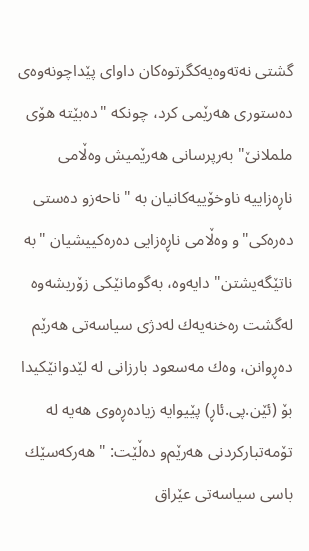گشتی‌ نه‌ته‌وه‌یه‌كگرتوه‌كان داوای‌ پێداچونه‌وه‌ی‌ ده‌ستوری‌ هه‌رێمی‌ كرد، چونكه‌ "ده‌بێته‌ هۆی‌ ململانێ‌" به‌رپرسانی‌ هه‌رێمیش وه‌ڵامی‌ ناڕه‌زاییه‌ ناوخۆییه‌كانیان به‌ "ناحه‌ز‌و ده‌ستی‌ ده‌ره‌كی‌"و وه‌ڵامی‌ ناڕه‌زایی‌ ده‌ره‌كییشیان "به‌ ناتێگه‌یشتن" دایه‌وه‌، به‌گومانێكی‌ زۆریشه‌وه‌ له‌گشت ره‌خنه‌یه‌ك له‌دژی‌ سیاسه‌تی‌ هه‌رێم ده‌ڕوانن، وه‌ك مه‌سعود بارزانی‌ له‌ لێدوانێكیدا بۆ (ئێن.پی‌.ئاڕ) پێیوایه‌ زیاده‌ڕه‌وی‌ هه‌یه‌ له‌ تۆمه‌تباركردنی‌ هه‌رێم‌و ده‌ڵێت: "هه‌ركه‌سێك باسی‌ سیاسه‌تی‌ عێراق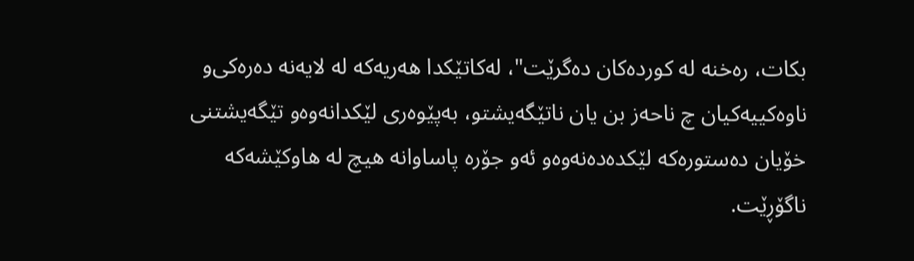بكات، ره‌خنه‌ له‌ كورده‌كان ده‌گرێت"، له‌كاتێكدا هه‌ریه‌كه‌ له‌ لایه‌نه‌ ده‌ره‌كی‌‌و ناوه‌كییه‌كیان چ ناحه‌ز بن یان ناتێگه‌یشتو، به‌پێوه‌ری‌ لێكدانه‌وه‌و تێگه‌یشتنی‌ خۆیان ده‌ستوره‌كه‌ لێكده‌ده‌نه‌وه‌و ئه‌و جۆره‌ پاساوانه‌ هیچ له‌ هاوكێشه‌كه‌ ناگۆڕێت.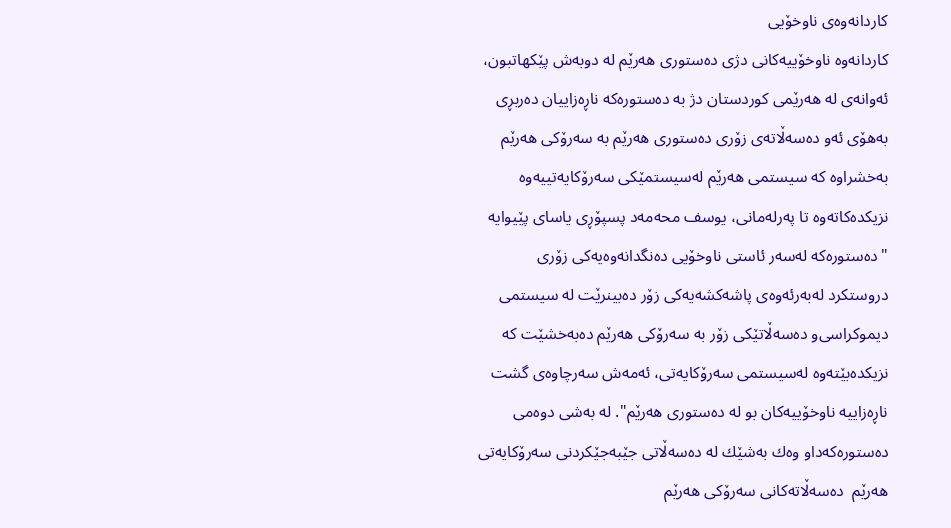كاردانه‌وه‌ی‌ ناوخۆیی‌
كاردانه‌وه‌ ناوخۆییه‌كانی‌ دژی‌ ده‌ستوری‌ هه‌رێم له‌ دوبه‌ش پێكهاتبون، ئه‌وانه‌ی‌ له‌ هه‌رێمی‌ كوردستان دژ به‌ ده‌ستوره‌كه‌ ناڕه‌زاییان ده‌ربڕی‌ به‌هۆی‌ ئه‌و ده‌سه‌ڵاته‌ی‌ زۆری‌ ده‌ستوری‌ هه‌رێم به‌ سه‌رۆكی‌ هه‌رێم به‌خشراوه‌ كه‌ سیستمی‌ هه‌رێم له‌سیستمێكی‌ سه‌رۆكایه‌تییه‌وه‌ نزیكده‌كاته‌وه‌ تا په‌رله‌مانی‌، یوسف محه‌مه‌د پسپۆڕی‌ یاسای‌ پێیوایه‌ "ده‌ستوره‌كه‌ له‌سه‌ر ئاستی‌ ناوخۆیی‌ ده‌نگدانه‌وه‌یه‌كی‌ زۆری‌ دروستكرد له‌به‌رئه‌وه‌ی‌ پاشه‌كشه‌یه‌كی‌ زۆر ده‌بینرێت له‌ سیستمی‌ دیموكراسی‌‌و ده‌سه‌ڵاتێكی‌ زۆر به‌ سه‌رۆكی‌ هه‌رێم ده‌به‌خشێت كه‌ نزیكده‌بێته‌وه‌ له‌سیستمی‌ سه‌رۆكایه‌تی‌، ئه‌مه‌ش سه‌رچاوه‌ی‌ گشت ناڕه‌زاییه‌ ناوخۆییه‌كان بو له‌ ده‌ستوری‌ هه‌رێم". له‌ به‌شی‌ دوه‌می‌ ده‌ستوره‌كه‌داو وه‌ك به‌شێك له‌ ده‌سه‌ڵاتی‌ جێبه‌جێكردنی‌ سه‌رۆكایه‌تی‌ هه‌رێم  ده‌سه‌ڵاته‌كانی‌ سه‌رۆكی‌ هه‌رێم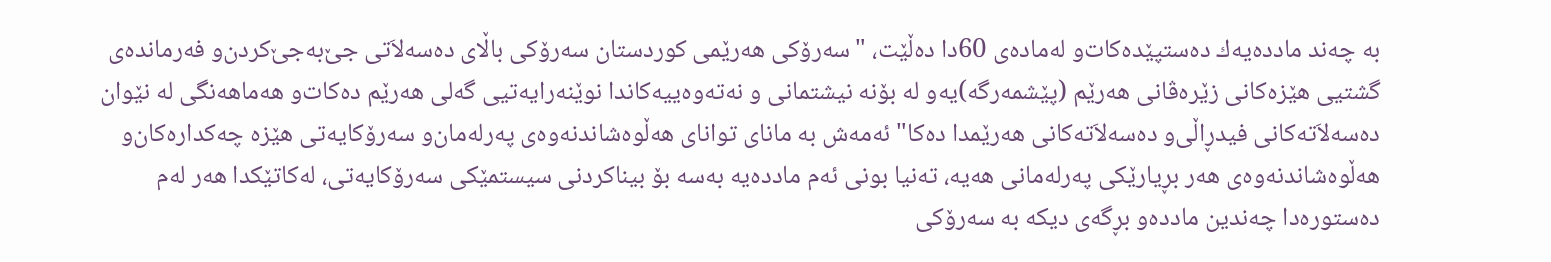به‌ چه‌ند مادده‌یه‌ك ده‌ستپێده‌كات‌و له‌ماده‌ی‌ 60دا ده‌ڵێت، "سه‌رۆكی‌ هه‌رێمی‌ كوردستان سه‌رۆكی‌ باڵای‌ ده‌سه‌لاَتی‌ جێ‌به‌جێ‌كردن‌و فه‌رمانده‌ی‌ گشتیی‌ هێزه‌كانی‌ زێره‌ڤانی‌ هه‌رێم (پێشمه‌رگه‌)یه‌‌و له‌ بۆنه‌ نیشتمانی و نه‌ته‌وه‌ییه‌كاندا نوێنه‌رایه‌تیی‌ گه‌لی‌ هه‌رێم ده‌كات‌و هه‌ماهه‌نگی‌ له‌ نێوان ده‌سه‌لاَته‌كانی‌ فیدڕاڵی‌‌و ده‌سه‌لاَته‌كانی‌ هه‌رێمدا ده‌كا" ئه‌مه‌ش به‌ مانای‌ توانای‌ هه‌ڵوه‌شاندنه‌وه‌ی‌ په‌رله‌مان‌و سه‌رۆكایه‌تی‌ هێزه‌ چه‌كداره‌كان‌و هه‌ڵوه‌شاندنه‌وه‌ی‌ هه‌ر بڕیارێكی‌ په‌رله‌مانی‌ هه‌یه‌، ته‌نیا بونی‌ ئه‌م مادده‌یه‌ به‌سه‌ بۆ بیناكردنی‌ سیستمێكی‌ سه‌رۆكایه‌تی‌، له‌كاتێكدا هه‌ر له‌م ده‌ستوره‌دا چه‌ندین مادده‌‌و بڕگه‌ی‌ دیكه‌ به‌ سه‌رۆكی‌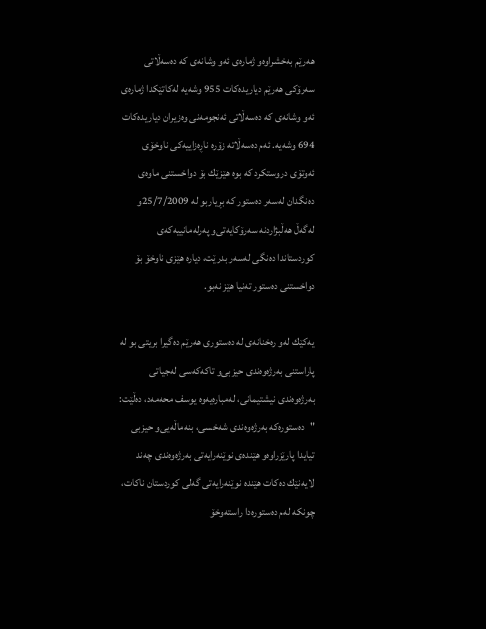هه‌رێم به‌خشراوه‌و ژماره‌ی‌ ئه‌و وشانه‌ی‌ كه‌ ده‌سه‌ڵاتی‌ سه‌رۆكی‌ هه‌رێم دیاریده‌كات 955 وشه‌یه‌ له‌كاتێكدا ژماره‌ی‌ ئه‌و وشانه‌ی‌ كه‌ ده‌سه‌ڵاتی‌ ئه‌نجومه‌نی‌ وه‌زیران دیاریده‌كات 694 وشه‌یه‌. ئه‌م ده‌سه‌ڵاته‌ زۆره‌ ناڕه‌زاییه‌كی‌ ناوخۆی‌ ئه‌وتۆی‌ دروستكرد كه‌ بوه‌ هێزێك بۆ دواخستنی‌ ماوه‌ی‌ ده‌نگدان له‌سه‌ر ده‌ستور كه‌ بڕیاربو له‌ 25/7/2009و له‌گه‌ڵ‌ هه‌ڵبژاردنه‌ سه‌رۆكایه‌تی‌‌و په‌رله‌مانییه‌كه‌ی‌ كوردستاندا ده‌نگی‌ له‌سه‌ر بدرێت، دیاره‌ هێزی‌ ناوخۆ بۆ دواخستنی‌ ده‌ستور ته‌نیا هێز نه‌بو.

یه‌كێك له‌و ره‌خنانه‌ی‌ له‌ ده‌ستوری‌ هه‌رێم ده‌گیرا بریتی‌ بو له‌ پاراستنی‌ به‌رژه‌وه‌ندی‌ حیزبی‌‌و تاكه‌كه‌سی‌ له‌جیاتی‌ به‌رژه‌وه‌ندی‌ نیشتیمانی‌، له‌مباره‌یه‌وه‌ یوسف محه‌مه‌د، ده‌ڵێت: "ده‌ستوره‌كه‌ به‌رژه‌وه‌ندی‌ شه‌خسی‌، بنه‌ماڵه‌یی‌‌و حیزبی‌ تیایدا پارێزراوه‌و هێنده‌ی‌ نوێنه‌رایه‌تی‌ به‌رژه‌وه‌ندی‌ چه‌ند لایه‌نێك ده‌كات هێنده‌ نوێنه‌رایه‌تی‌ گه‌لی‌ كوردستان ناكات، چونكه‌ له‌م ده‌ستوره‌دا راسته‌وخۆ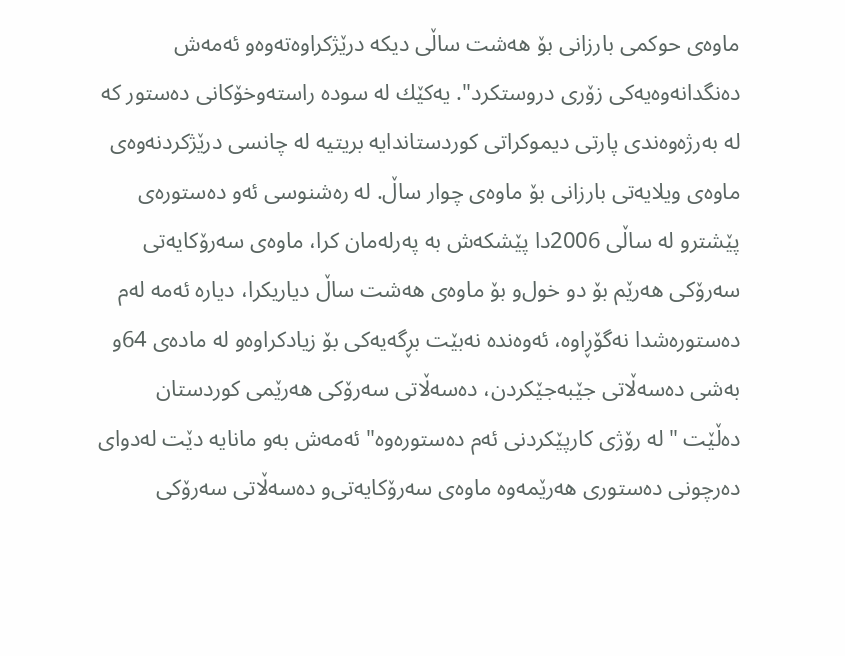ماوه‌ی‌ حوكمی‌ بارزانی‌ بۆ هه‌شت ساڵی‌ دیكه‌ درێژكراوه‌ته‌وه‌‌و ئه‌مه‌ش ده‌نگدانه‌وه‌یه‌كی‌ زۆری‌ دروستكرد". یه‌كێك له‌ سوده‌ راسته‌وخۆكانی‌ ده‌ستور كه‌ له‌ به‌رژه‌وه‌ندی‌ پارتی‌ دیموكراتی‌ كوردستاندایه‌ بریتیه‌ له‌ چانسی‌ درێژكردنه‌وه‌ی‌ ماوه‌ی‌ ویلایه‌تی‌ بارزانی‌ بۆ ماوه‌ی‌ چوار ساڵ‌. له‌ ره‌شنوسی‌ ئه‌و ده‌ستوره‌ی‌ پێشتر‌و له‌ ساڵی‌ 2006دا پێشكه‌ش به‌ په‌رله‌مان كرا، ماوه‌ی‌ سه‌رۆكایه‌تی‌ سه‌رۆكی‌ هه‌رێم بۆ دو خول‌و بۆ ماوه‌ی‌ هه‌شت ساڵ‌ دیاریكرا، دیاره‌ ئه‌مه‌ له‌م ده‌ستوره‌شدا نه‌گۆڕاوه‌، ئه‌وه‌نده‌ نه‌بێت بڕگه‌یه‌كی‌ بۆ زیادكراوه‌‌و له‌ ماده‌ی‌ 64و به‌شی‌ ده‌سه‌ڵاتی‌ جێبه‌جێكردن، ده‌سه‌ڵاتی‌ سه‌رۆكی‌ هه‌رێمی‌ كوردستان ده‌ڵێت "له‌ رۆژی‌ كارپێكردنی‌ ئه‌م ده‌ستوره‌وه‌" ئه‌مه‌ش به‌و مانایه‌ دێت له‌دوای‌ ده‌رچونی‌ ده‌ستوری‌ هه‌رێمه‌وه‌ ماوه‌ی‌ سه‌رۆكایه‌تی‌‌و ده‌سه‌ڵاتی‌ سه‌رۆكی‌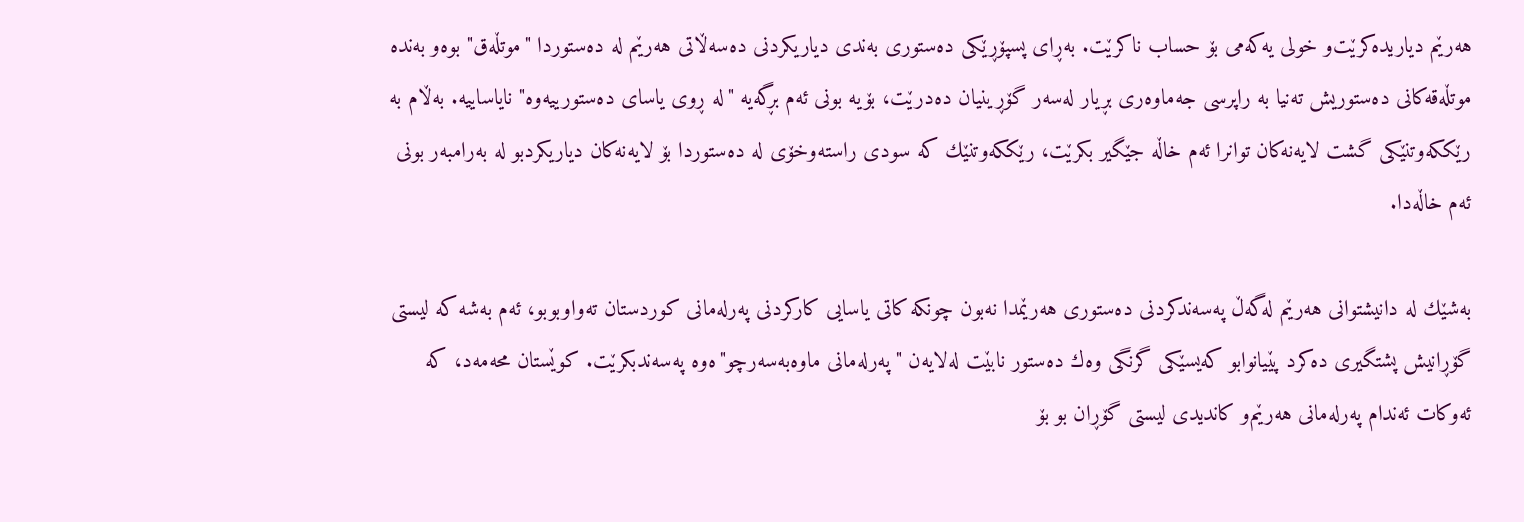هه‌رێم دیاریده‌كرێت‌و خولی‌ یه‌كه‌می‌ بۆ حساب ناكرێت. به‌ڕای‌ پسپۆڕێكی‌ ده‌ستوری‌ به‌ندی‌ دیاریكردنی‌ ده‌سه‌ڵاتی‌ هه‌رێم له‌ ده‌ستوردا "موتڵه‌ق" بوه‌و به‌نده‌ موتڵه‌قه‌كانی‌ ده‌ستوریش ته‌نیا به‌ راپرسی‌ جه‌ماوه‌ری‌ بڕیار له‌سه‌ر گۆڕینیان ده‌درێت، بۆیه‌ بونی‌ ئه‌م بڕگه‌یه‌ "له‌ ڕوی‌ یاسای‌ ده‌ستورییه‌وه‌" نایاساییه‌. به‌ڵام به‌ رێككه‌وتنێكی‌ گشت لایه‌نه‌كان توانرا ئه‌م خاڵه‌ جێگیر بكرێت، رێككه‌وتنێك كه‌ سودی‌ راسته‌وخۆی‌ له‌ ده‌ستوردا بۆ لایه‌نه‌كان دیاریكردبو له‌ به‌رامبه‌ر بونی‌ ئه‌م خاڵه‌دا.

به‌شێك له‌ دانیشتوانی‌ هه‌رێم له‌گه‌ڵ‌ په‌سه‌ندكردنی‌ ده‌ستوری‌ هه‌رێمدا نه‌بون چونكه‌ كاتی‌ یاسایی‌ كاركردنی‌ په‌رله‌مانی‌ كوردستان ته‌واوبوبو، ئه‌م به‌شه‌ كه‌ لیستی‌ گۆڕانیش پشتگیری‌ ده‌كرد پێیانوابو كه‌یسێكی‌ گرنگی‌ وه‌ك ده‌ستور نابێت له‌لایه‌ن "په‌رله‌مانی‌ ماوه‌به‌سه‌رچو"ه‌وه‌ په‌سه‌ندبكرێت. كوێستان محه‌مه‌د، كه‌ ئه‌وكات ئه‌ندام په‌رله‌مانی‌ هه‌رێم‌و كاندیدی‌ لیستی‌ گۆڕان بو بۆ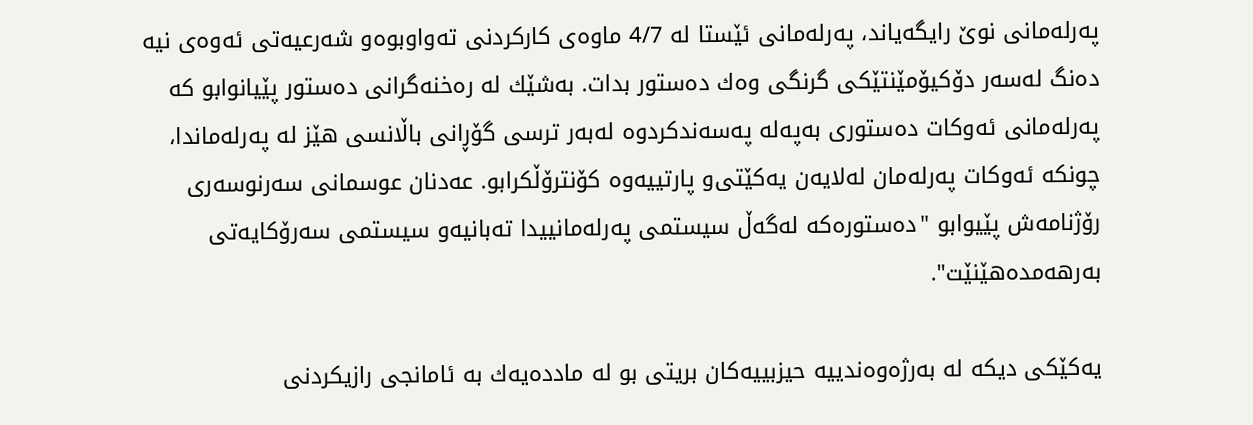په‌رله‌مانی‌ نوێ‌ رایگه‌یاند، په‌رله‌مانی‌ ئێستا له‌ 4/7 ماوه‌ی‌ كاركردنی‌ ته‌واوبوه‌و شه‌رعیه‌تی‌ ئه‌وه‌ی‌ نیه‌ ده‌نگ له‌سه‌ر دۆكیۆمێنتێكی‌ گرنگی‌ وه‌ك ده‌ستور بدات. به‌شێك له‌ ره‌خنه‌گرانی‌ ده‌ستور پێیانوابو كه‌ په‌رله‌مانی‌ ئه‌وكات ده‌ستوری‌ به‌په‌له‌ په‌سه‌ندكردوه‌ له‌به‌ر ترسی‌ گۆڕانی‌ باڵانسی‌ هێز له‌ په‌رله‌ماندا، چونكه‌ ئه‌وكات په‌رله‌مان له‌لایه‌ن یه‌كێتی‌‌و پارتییه‌وه‌ كۆنترۆڵكرابو. عه‌دنان عوسمانی‌ سه‌رنوسه‌ری‌ رۆژنامه‌ش پێیوابو "ده‌ستوره‌كه‌ له‌گه‌ڵ‌ سیستمی په‌رله‌مانییدا ته‌بانیه‌و سیستمی‌ سه‌رۆكایه‌تی‌ به‌رهه‌مده‌هێنێت".

یه‌كێكی‌ دیكه‌ له‌ به‌رژه‌وه‌ندییه‌ حیزبییه‌كان بریتی‌ بو له‌ مادده‌یه‌ك به‌ ئامانجی‌ رازیكردنی‌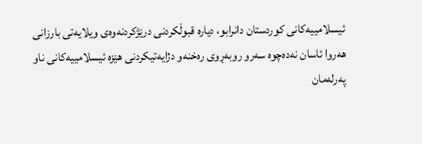ئیسلامییه‌كانی‌ كوردستان دانرابو، دیاره‌ قبوڵكردنی‌ درێژكردنه‌وه‌ی‌ ویلایه‌تی‌ بارزانی‌ هه‌روا ئاسان نه‌ده‌چوه‌ سه‌ر‌و روبه‌ڕوی‌ ره‌خنه‌و دژایه‌تیكردنی‌ هێزه‌ ئیسلامییه‌كانی‌ ناو په‌رله‌مان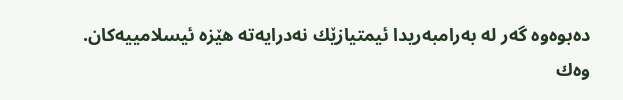ده‌بوه‌وه‌ گه‌ر له‌ به‌رامبه‌ریدا ئیمتیازێك نه‌درایه‌ته‌ هێزه‌ ئیسلامییه‌كان. وه‌ك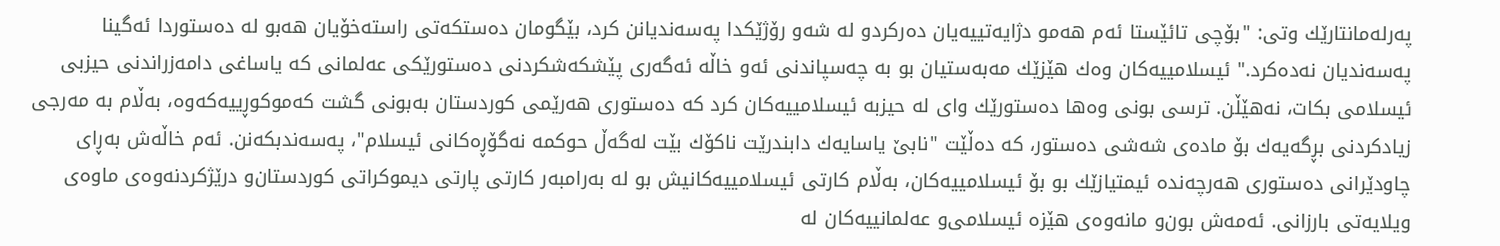په‌رله‌مانتارێك وتی‌: "بۆچی‌ تائێستا ئه‌م هه‌مو دژایه‌تییه‌یان ده‌ركردو له‌ شه‌و رۆژێكدا په‌سه‌ندیانن كرد، بێگومان ده‌ستكه‌تی‌ راسته‌خۆیان هه‌بو له‌ ده‌ستوردا ئه‌گینا په‌سه‌ندیان نه‌ده‌كرد." ئیسلامییه‌كان وه‌ك هێزێك مه‌به‌ستیان بو به‌ چه‌سپاندنی‌ ئه‌و خاڵه‌ ئه‌گه‌ری‌ پێشكه‌شكردنی‌ ده‌ستورێكی‌ عه‌لمانی‌ كه‌ یاساغی‌ دامه‌زراندنی‌ حیزبی‌ ئیسلامی‌ بكات، نه‌هێڵن. ترسی‌ بونی‌ وه‌ها ده‌ستورێك وای‌ له‌ حیزبه‌ ئیسلامییه‌كان كرد كه‌ ده‌ستوری‌ هه‌رێمی‌ كوردستان به‌بونی‌ گشت كه‌موكوڕییه‌كه‌وه‌، به‌ڵام به‌ مه‌رجی‌ زیادكردنی‌ بڕگه‌یه‌ك بۆ ماده‌ی‌ شه‌شی‌ ده‌ستور، كه‌ ده‌ڵێت "نابێ‌ یاسایه‌ك دابندرێت ناكۆك بێت له‌گه‌ڵ‌ حوكمه‌ نه‌گۆڕه‌كانی‌ ئیسلام"، په‌سه‌ندبكه‌نن. ئه‌م خاڵه‌ش به‌ڕای‌ چاودێرانی‌ ده‌ستوری‌ هه‌رچه‌نده‌ ئیمتیازێك بو بۆ ئیسلامییه‌كان، به‌ڵام كارتی‌ ئیسلامییه‌كانیش بو له‌ به‌رامبه‌ر كارتی‌ پارتی‌ دیموكراتی‌ كوردستان‌و درێژكردنه‌وه‌ی‌ ماوه‌ی‌ ویلایه‌تی‌ بارزانی‌. ئه‌مه‌ش بون‌و مانه‌وه‌ی‌ هێزه‌ ئیسلامی‌‌و عه‌لمانییه‌كان له‌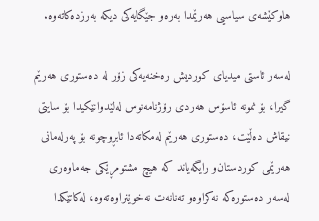هاوكێشه‌ی‌ سیاسیی هه‌رێمدا به‌ره‌و جێگایه‌كی‌ دیكه‌ به‌رزده‌كاته‌وه‌.

له‌سه‌ر ئاستی‌ میدیای‌ كوردیش ره‌خنه‌یه‌كی‌ زۆر له‌ ده‌ستوری‌ هه‌رێم گیرا، بۆ نمونه‌ ئاسۆس هه‌ردی‌ رۆژنامه‌نوس له‌لێدوانێكیدا بۆ سایتی‌ نیقاش ده‌ڵێت، ده‌ستوری‌ هه‌رێم له‌مكاته‌دا ئابڕوچونه‌ بۆ په‌رله‌مانی‌ هه‌رێمی‌ كوردستان‌و رایگه‌یاند كه‌ هیچ مشتومڕێكی‌ جه‌ماوه‌ری‌ له‌سه‌ر ده‌ستوره‌كه‌ نه‌كراوه‌‌و ته‌نانه‌ت نه‌خوێنراوه‌ته‌وه‌، له‌كاتێكدا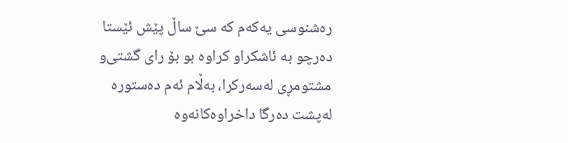ره‌شنوسی‌ یه‌كه‌م كه‌ سێ‌ ساڵ‌ پێش ئێستا ده‌رچو به‌ ئاشكراو كراوه‌ بو بۆ رای‌ گشتی‌‌و مشتومڕی‌ له‌سه‌ركرا، به‌ڵام ئه‌م ده‌ستوره‌ له‌پشت ده‌رگا داخراوه‌كانه‌وه‌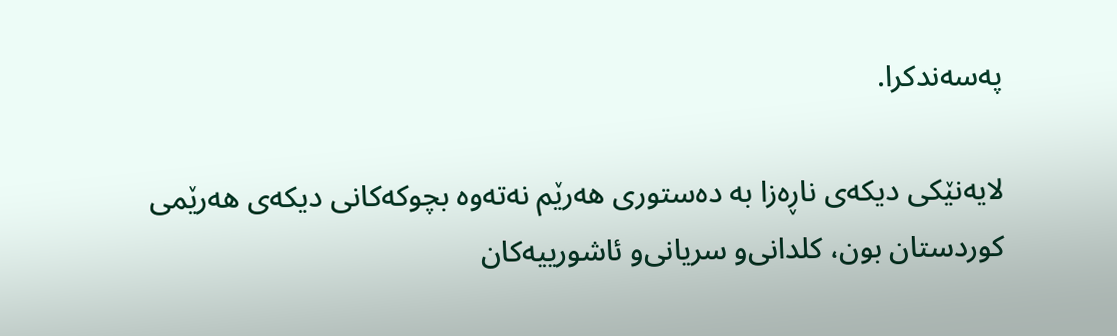په‌سه‌ندكرا.

لایه‌نێكی‌ دیكه‌ی‌ ناڕه‌زا به‌ ده‌ستوری‌ هه‌رێم نه‌ته‌وه‌ بچوكه‌كانی‌ دیكه‌ی‌ هه‌رێمی‌ كوردستان بون، كلدانی‌‌و سریانی‌‌و ئاشورییه‌كان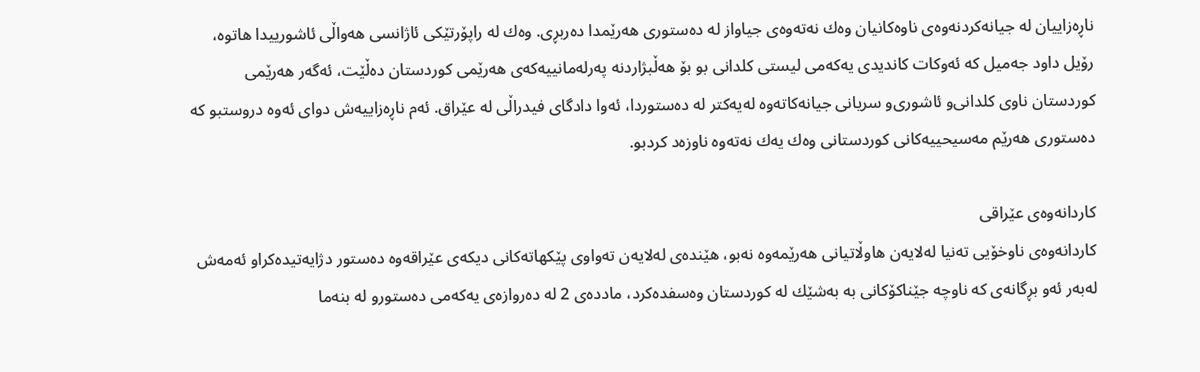ناڕه‌زاییان له‌ جیانه‌كردنه‌وه‌ی‌ ناوه‌كانیان وه‌ك نه‌ته‌وه‌ی‌ جیاواز له‌ ده‌ستوری‌ هه‌رێمدا ده‌ربڕی‌. وه‌ك له‌ راپۆرتێكی‌ ئاژانسی‌ هه‌واڵی‌ ئاشورییدا هاتوه‌، رۆیل داود جه‌میل كه‌ ئه‌وكات كاندیدی‌ یه‌كه‌می‌ لیستی‌ كلدانی‌ بو بۆ هه‌ڵبژاردنه‌ په‌رله‌مانییه‌كه‌ی‌ هه‌رێمی‌ كوردستان ده‌ڵێت، ئه‌گه‌ر هه‌رێمی‌ كوردستان ناوی‌ كلدانی‌‌و ئاشوری‌‌و سریانی‌ جیانه‌كاته‌وه‌ له‌یه‌كتر له‌ ده‌ستوردا، ئه‌وا دادگای‌ فیدراڵی‌ له‌ عێراق. ئه‌م ناڕه‌زاییه‌ش دوای‌ ئه‌وه‌ دروستبو كه‌ ده‌ستوری‌ هه‌رێم مه‌سیحییه‌كانی‌ كوردستانی‌ وه‌ك یه‌ك نه‌ته‌وه‌ ناوزه‌د كردبو.

كاردانه‌وه‌ی‌ عێراقی‌
كاردانه‌وه‌ی‌ ناوخۆیی‌ ته‌نیا له‌لایه‌ن هاوڵاتیانی‌ هه‌رێمه‌وه‌ نه‌بو، هێنده‌ی‌ له‌لایه‌ن ته‌واوی‌ پێكهاته‌كانی‌ دیكه‌ی‌ عێراقه‌وه‌ ده‌ستور دژایه‌تیده‌كراو ئه‌مه‌ش له‌به‌ر ئه‌و بڕگانه‌ی‌ كه‌ ناوچه‌ جێناكۆكانی‌ به‌ به‌شێك له‌ كوردستان وه‌سفده‌كرد، مادده‌ی‌ 2 له‌ ده‌روازه‌ی‌ یه‌كه‌می‌ ده‌ستورو له‌ بنه‌ما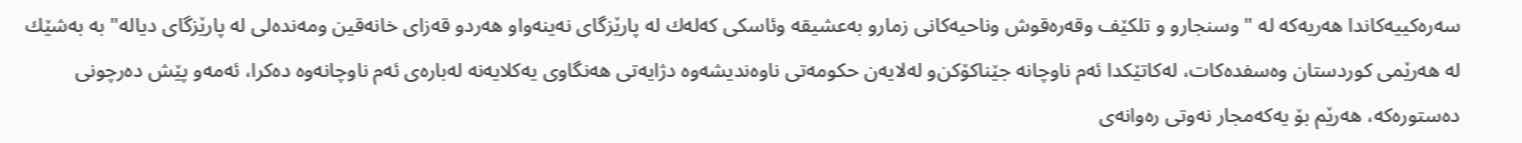سه‌ره‌كییه‌كاندا هه‌ریه‌كه‌ له‌ " وسنجارو و تلكێف وقه‌ره‌قوش وناحیه‌كانی زمارو به‌عشیقه‌ وئاسكی كه‌له‌ك له‌ پارێزگای نه‌ینه‌واو هه‌ردو قه‌زای خانه‌قین ومه‌نده‌لی له‌ پارێزگای دیاله‌" به‌ به‌شێك له‌ هه‌رێمی‌ كوردستان وه‌سفده‌كات، له‌كاتێكدا ئه‌م ناوچانه‌ جێناكۆكن‌و له‌لایه‌ن حكومه‌تی‌ ناوه‌ندیشه‌وه‌ دژایه‌تی‌ هه‌نگاوی‌ یه‌كلایه‌نه‌ له‌باره‌ی‌ ئه‌م ناوچانه‌وه‌ ده‌كرا، ئه‌مه‌‌و پێش ده‌رچونی‌ ده‌ستوره‌كه‌، هه‌رێم بۆ یه‌كه‌مجار نه‌وتی‌ ره‌وانه‌ی‌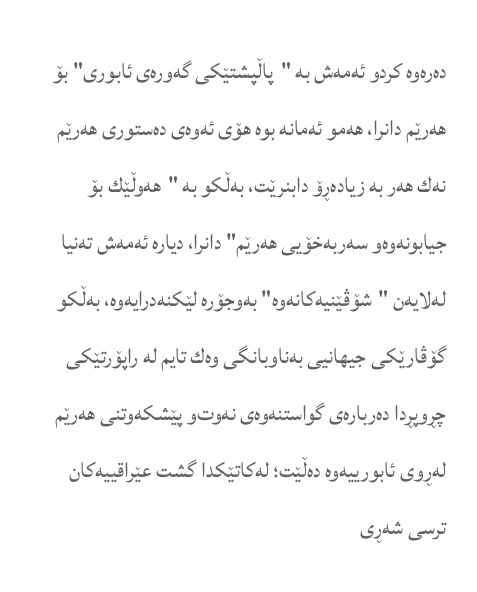ده‌ره‌وه‌ كردو ئه‌مه‌ش به‌ "پاڵپشتێكی‌ گه‌وره‌ی‌ ئابوری‌" بۆ هه‌رێم دانرا، هه‌مو ئه‌مانه‌ بوه‌ هۆی‌ ئه‌وه‌ی‌ ده‌ستوری‌ هه‌رێم نه‌ك هه‌ر به‌ زیاده‌ڕۆ دابنرێت، به‌ڵكو به‌ "هه‌وڵێك بۆ جیابونه‌وه‌‌و سه‌ربه‌خۆیی‌ هه‌رێم" دانرا، دیاره‌ ئه‌مه‌ش ته‌نیا له‌لایه‌ن "شۆڤێنیه‌كانه‌وه‌" به‌وجۆره‌ لێكنه‌درایه‌وه‌، به‌ڵكو گۆڤارێكی‌ جیهانیی‌ به‌ناوبانگی‌ وه‌ك تایم له‌ راپۆرتێكی‌ چڕوپڕدا ده‌رباره‌ی‌ گواستنه‌وه‌ی‌ نه‌وت‌و پێشكه‌وتنی‌ هه‌رێم له‌ڕوی‌ ئابورییه‌وه‌ ده‌ڵێت؛ له‌كاتێكدا گشت عێراقییه‌كان ترسی‌ شه‌ڕی‌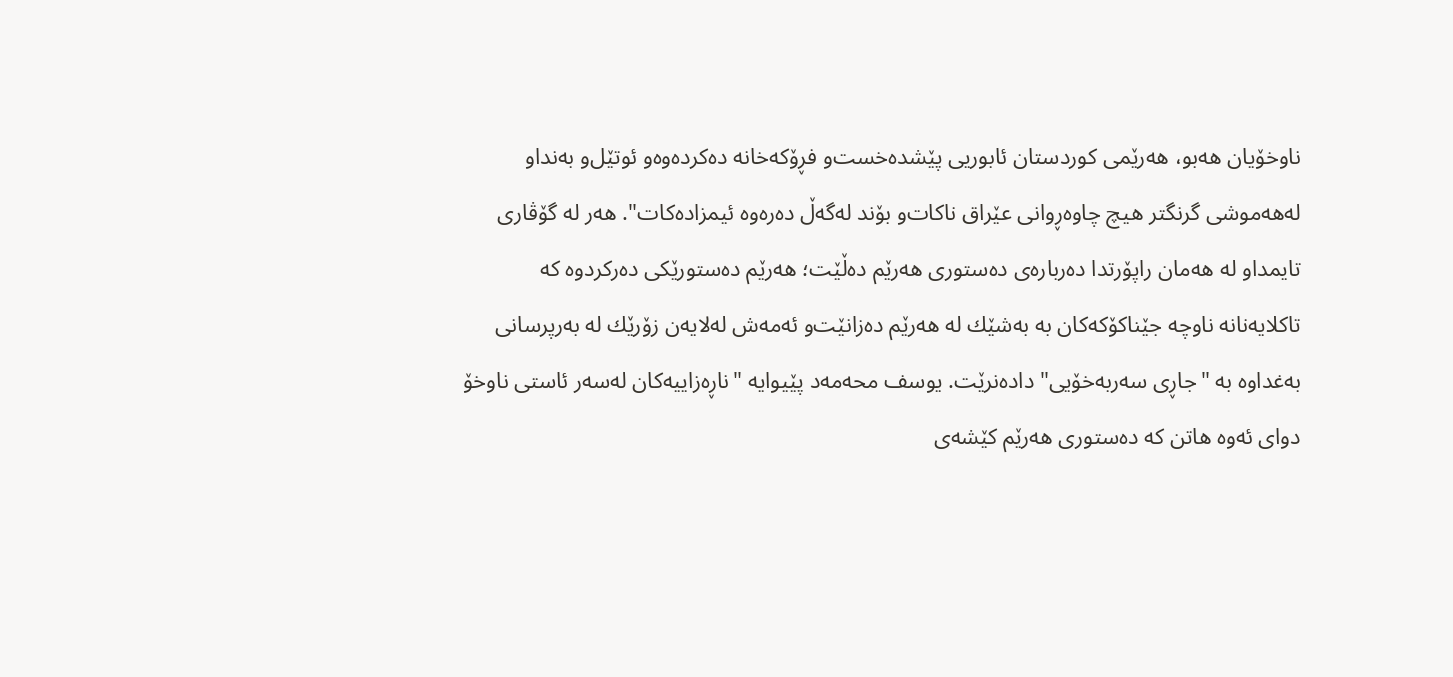ناوخۆیان هه‌بو، هه‌رێمی‌ كوردستان ئابوریی پێشده‌خست‌و فڕۆكه‌خانه‌ ده‌كرده‌وه‌و ئوتێل‌و به‌نداو له‌هه‌موشی‌ گرنگتر هیچ چاوه‌ڕوانی‌ عێراق ناكات‌و بۆند له‌گه‌ڵ‌ ده‌ره‌وه‌ ئیمزاده‌كات". هه‌ر له‌ گۆڤاری‌ تایمداو له‌ هه‌مان راپۆرتدا ده‌رباره‌ی‌ ده‌ستوری‌ هه‌رێم ده‌ڵێت؛ هه‌رێم ده‌ستورێكی‌ ده‌ركردوه‌ كه‌ تاكلایه‌نانه‌ ناوچه‌ جێناكۆكه‌كان به‌ به‌شێك له‌ هه‌رێم ده‌زانێت‌و ئه‌مه‌ش له‌لایه‌ن زۆرێك له‌ به‌رپرسانی‌ به‌غداوه‌ به‌ "جاڕی‌ سه‌ربه‌خۆیی‌" داده‌نرێت. یوسف محه‌مه‌د پێیوایه‌ "ناڕه‌زاییه‌كان له‌سه‌ر ئاستی‌ ناوخۆ دوای‌ ئه‌وه‌ هاتن كه‌ ده‌ستوری‌ هه‌رێم كێشه‌ی‌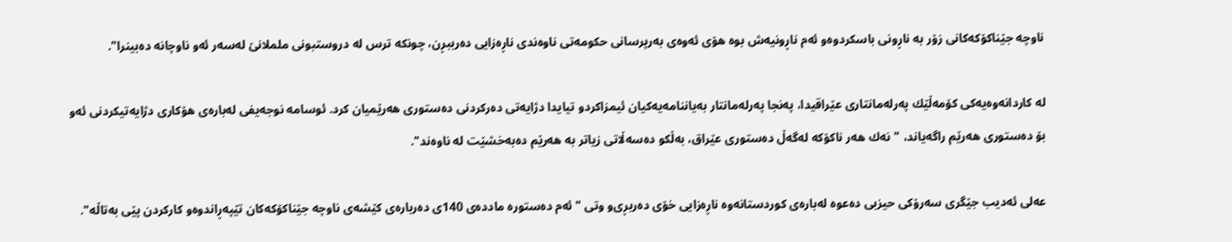ناوچه‌ جێناكۆكه‌كانی‌ زۆر به‌ ناڕونی‌ باسكردوه‌‌و ئه‌م ناڕونیه‌ش بوه‌ هۆی‌ ئه‌وه‌ی‌ به‌رپرسانی‌ حكومه‌تی‌ ناوه‌ندی‌ ناڕه‌زایی‌ ده‌رببڕن، چونكه‌ ترس له‌ دروستبونی‌ ململانێ‌ له‌سه‌ر ئه‌و ناوچانه‌ ده‌بینرا".

له‌ كاردانه‌وه‌یه‌كی‌ كۆمه‌ڵێك په‌رله‌مانتاری‌ عێراقیدا، په‌نجا په‌رله‌مانتار به‌یاننامه‌یه‌كیان ئیمزاكردو تیایدا دژایه‌تی‌ ده‌ركردنی‌ ده‌ستوری‌ هه‌رێمیان كرد. ئوسامه‌ نوجه‌یفی‌ له‌باره‌ی‌ هۆكاری‌ دژایه‌تیكردنی‌ ئه‌و بۆ ده‌ستوری‌ هه‌رێم راگه‌یاند، "نه‌ك هه‌ر ناكۆكه‌ له‌گه‌ڵ‌ ده‌ستوری‌ عێراق، به‌ڵكو ده‌سه‌ڵاتی‌ زیاتر به‌ هه‌رێم ده‌به‌خشێت له‌ ناوه‌ند".

عه‌لی‌ ئه‌دیب جێگری‌ سه‌رۆكی‌ حیزبی‌ ده‌عوه‌ له‌باره‌ی‌ كوردستانه‌وه‌ ناڕه‌زایی‌ خۆی‌ ده‌ربڕی‌‌و وتی‌ "ئه‌م ده‌ستوره‌ مادده‌ی‌ 140ی‌ ده‌رباره‌ی‌ كێشه‌ی‌ ناوچه‌ جێناكۆكه‌كان تێپه‌ڕاندوه‌و كاركردن پێی‌ به‌تاڵه‌".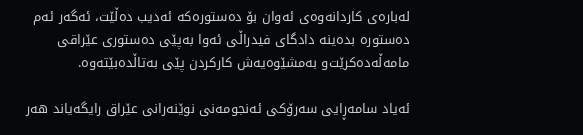له‌باره‌ی‌ كاردانه‌وه‌ی‌ ئه‌وان بۆ ده‌ستوره‌كه‌ ئه‌دیب ده‌ڵێت، ئه‌گه‌ر ئه‌م ده‌ستوره‌ بده‌ینه‌ دادگای‌ فیدراڵی‌ ئه‌وا به‌پێی‌ ده‌ستوری‌ عێراقی‌ مامه‌ڵه‌ده‌كرێت‌و به‌مشێوه‌یه‌ش كاركردن پێی‌ به‌تاڵده‌بێته‌وه‌.

ئه‌یاد سامه‌ڕایی‌ سه‌رۆكی‌ ئه‌نجومه‌نی‌ نوێنه‌رانی‌ عێراق رایگه‌یاند هه‌ر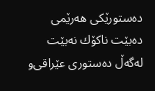ده‌ستورێكی‌ هه‌رێمی‌ ده‌بێت ناكۆك نه‌بێت له‌گه‌ڵ‌ ده‌ستوری‌ عێراقی‌‌و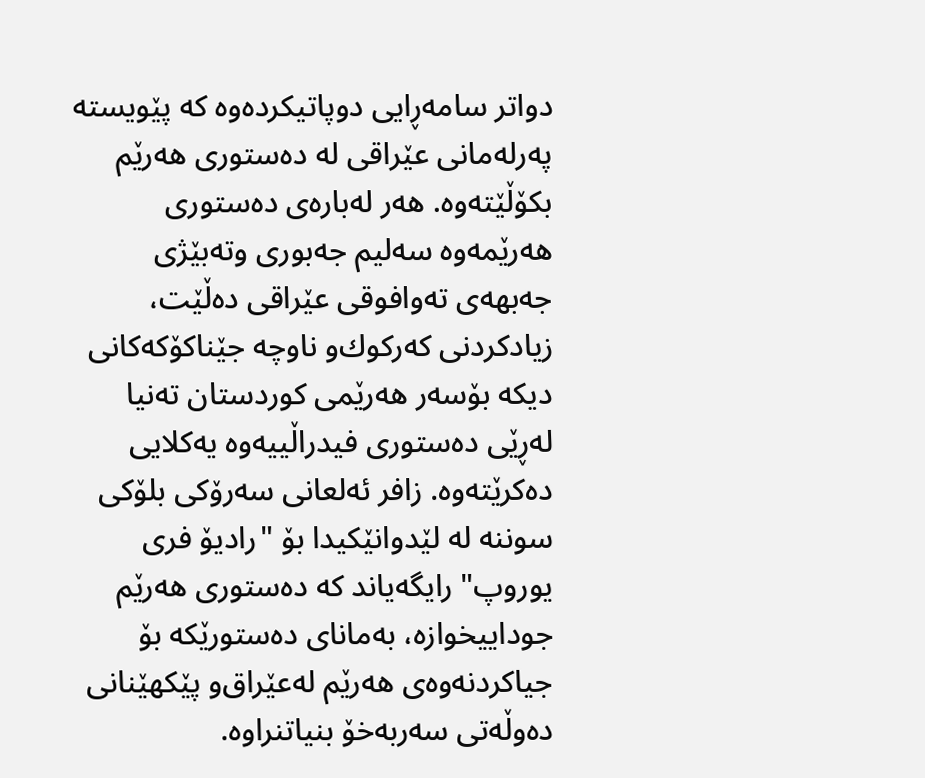دواتر سامه‌ڕایی‌ دوپاتیكرده‌وه‌ كه‌ پێویسته‌ په‌رله‌مانی‌ عێراقی‌ له‌ ده‌ستوری‌ هه‌رێم بكۆڵێته‌وه‌. هه‌ر له‌باره‌ی‌ ده‌ستوری‌ هه‌رێمه‌وه‌ سه‌لیم جه‌بوری‌ وته‌بێژی‌ جه‌بهه‌ی‌ ته‌وافوقی‌ عێراقی‌ ده‌ڵێت، زیادكردنی‌ كه‌ركوك‌و ناوچه‌ جێناكۆكه‌كانی‌ دیكه‌ بۆسه‌ر هه‌رێمی‌ كوردستان ته‌نیا له‌ڕێی‌ ده‌ستوری‌ فیدراڵییه‌وه‌ یه‌كلایی‌ ده‌كرێته‌وه‌. زافر ئه‌لعانی‌ سه‌رۆكی‌ بلۆكی‌ سوننه‌ له‌ لێدوانێكیدا بۆ "رادیۆ فری‌ یوروپ" رایگه‌یاند كه‌ ده‌ستوری‌ هه‌رێم جوداییخوازه‌، به‌مانای‌ ده‌ستورێكه‌ بۆ جیاكردنه‌وه‌ی‌ هه‌رێم له‌عێراق‌و پێكهێنانی‌ ده‌وڵه‌تی‌ سه‌ربه‌خۆ بنیاتنراوه‌.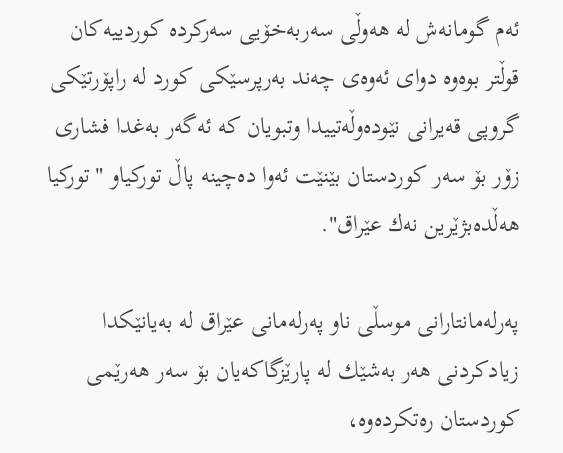ئه‌م گومانه‌ش له‌ هه‌وڵی‌ سه‌ربه‌خۆیی‌ سه‌ركرده‌ كوردییه‌كان قوڵتر بوه‌وه‌ دوای‌ ئه‌وه‌ی‌ چه‌ند به‌رپرسێكی‌ كورد له‌ راپۆرتێكی‌ گروپی‌ قه‌یرانی‌ نێوده‌وڵه‌تییدا وتبویان كه‌ ئه‌گه‌ر به‌غدا فشاری‌ زۆر بۆ سه‌ر كوردستان بێنێت ئه‌وا ده‌چینه‌ پاڵ‌ توركیاو "توركیا هه‌ڵده‌بژێرین نه‌ك عێراق".

په‌رله‌مانتارانی‌ موسڵی‌ ناو په‌رله‌مانی‌ عێراق له‌ به‌یانێكدا زیادكردنی‌ هه‌ر به‌شێك له‌ پارێزگاكه‌یان بۆ سه‌ر هه‌رێمی‌ كوردستان ره‌تكرده‌وه‌،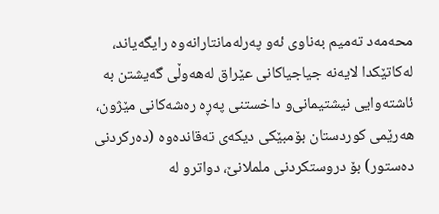محه‌مه‌د ته‌میم به‌ناوی‌ ئه‌و په‌رله‌مانتارانه‌وه‌ رایگه‌یاند، له‌كاتێكدا لایه‌نه‌ جیاجیاكانی‌ عێراق له‌هه‌وڵی‌ گه‌یشتن به‌ ئاشته‌وایی‌ نیشتیمانی‌‌و داخستنی‌ په‌ڕه‌ ره‌شه‌كانی‌ مێژون، هه‌رێمی‌ كوردستان بۆمبێكی‌ دیكه‌ی‌ ته‌قانده‌وه‌ (ده‌ركردنی‌ ده‌ستور) بۆ دروستكردنی‌ ململانێ‌، دواترو له‌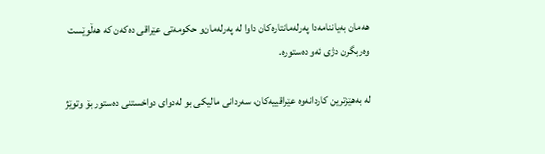هه‌مان به‌یاننامه‌دا په‌رله‌مانتاره‌كان داوا له‌ په‌رله‌مان‌و حكومه‌تی‌ عێراقی‌ ده‌كه‌ن كه‌ هه‌ڵوێست وه‌ربگرن دژی‌ ئه‌و ده‌ستوره‌.

له‌ به‌هێزترین كاردانه‌وه‌ عێراقییه‌كان، سه‌ردانی‌ مالیكی‌ بو له‌دوای‌ دواخستنی‌ ده‌ستور بۆ وتوێژ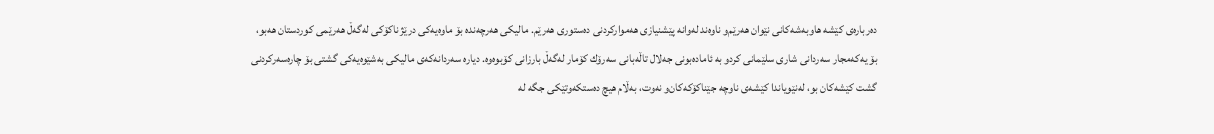ده‌رباره‌ی‌ كێشه‌ هاوبه‌شه‌كانی‌ نێوان هه‌رێم‌و ناوه‌ند له‌وانه‌ پێشنیازی‌ هه‌مواركردنی‌ ده‌ستوری‌ هه‌رێم. مالیكی‌ هه‌رچه‌نده‌ بۆ ماوه‌یه‌كی‌ درێژ ناكۆكی‌ له‌گه‌ڵ‌ هه‌رێمی‌ كوردستان هه‌بو، بۆ یه‌كه‌مجار سه‌ردانی‌ شاری‌ سلێمانی‌ كردو به‌ ئاماده‌بونی‌ جه‌لال تاڵه‌بانی‌ سه‌رۆك كۆمار له‌گه‌ڵ‌ بارزانی‌ كۆبوه‌وه‌. دیاره‌ سه‌ردانه‌كه‌ی‌ مالیكی‌ به‌شێوه‌یه‌كی‌ گشتی‌ بۆ چاره‌سه‌ركردنی‌ گشت كێشه‌كان بو، له‌نێویاندا كێشه‌ی‌ ناوچه‌ جێناكۆكه‌كان‌و نه‌وت، به‌ڵام هیچ ده‌ستكه‌وتێكی‌ جگه‌ له‌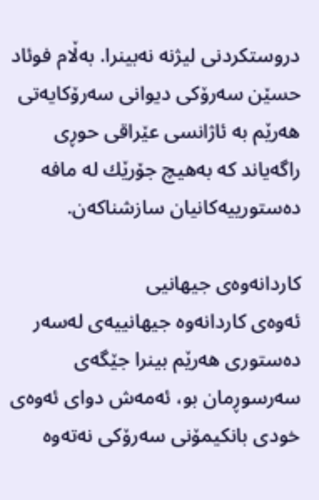دروستكردنی‌ لیژنه‌ نه‌بینرا. به‌ڵام فوئاد حسێن سه‌رۆكی‌ دیوانی‌ سه‌رۆكایه‌تی‌ هه‌رێم به‌ ئاژانسی‌ عێراقی‌ حوڕی‌ راگه‌یاند كه‌ به‌هیچ جۆرێك له‌ مافه‌ ده‌ستورییه‌كانیان سازشناكه‌ن.

كاردانه‌وه‌ی‌ جیهانیی‌
ئه‌وه‌ی‌ كاردانه‌وه‌ جیهانییه‌ی‌ له‌سه‌ر ده‌ستوری‌ هه‌رێم بینرا جێگه‌ی‌ سه‌رسوڕمان بو، ئه‌مه‌ش دوای‌ ئه‌وه‌ی‌ خودی‌ بانكیمۆنی‌ سه‌رۆكی‌ نه‌ته‌وه‌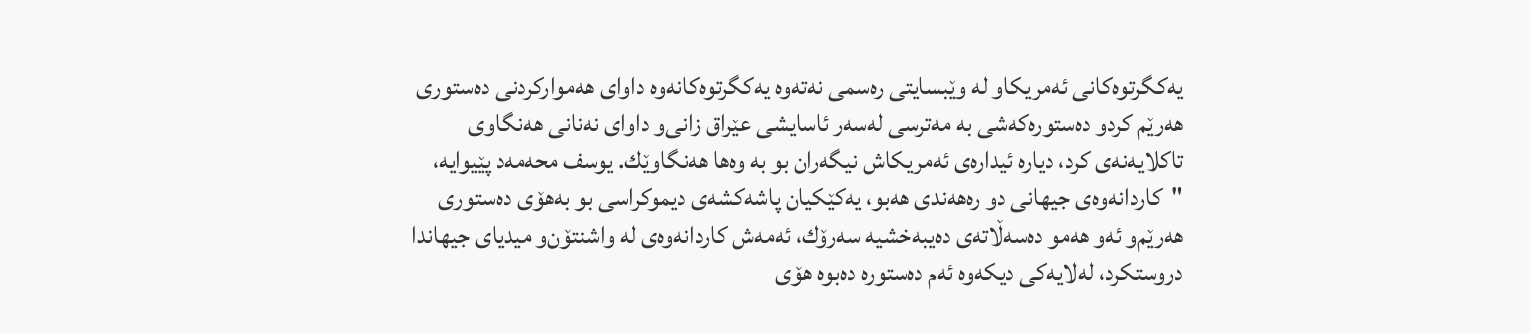یه‌كگرتوه‌كانی‌ ئه‌مریكا‌و له‌ وێبسایتی‌ ره‌سمی‌ نه‌ته‌وه‌ یه‌كگرتوه‌كانه‌وه‌ داوای‌ هه‌مواركردنی‌ ده‌ستوری‌ هه‌رێم كردو ده‌ستوره‌كه‌شی‌ به‌ مه‌ترسی‌ له‌سه‌ر ئاسایشی‌ عێراق زانی‌‌و داوای‌ نه‌نانی‌ هه‌نگاوی‌ تاكلایه‌نه‌ی‌ كرد، دیاره‌ ئیداره‌ی‌ ئه‌مریكاش نیگه‌ران بو به‌ وه‌ها هه‌نگاوێك. یوسف محه‌مه‌د پێیوایه‌، "كاردانه‌وه‌ی‌ جیهانی‌ دو ره‌هه‌ندی‌ هه‌بو، یه‌كێكیان پاشه‌كشه‌ی‌ دیموكراسی‌ بو به‌هۆی‌ ده‌ستوری‌ هه‌رێم‌و ئه‌و هه‌مو ده‌سه‌ڵاته‌ی‌ ده‌یبه‌خشیه‌ سه‌رۆك، ئه‌مه‌ش كاردانه‌وه‌ی‌ له‌ واشنتۆن‌و میدیای‌ جیهاندا دروستكرد، له‌لایه‌كی‌ دیكه‌وه‌ ئه‌م ده‌ستوره‌ ده‌بوه‌ هۆی‌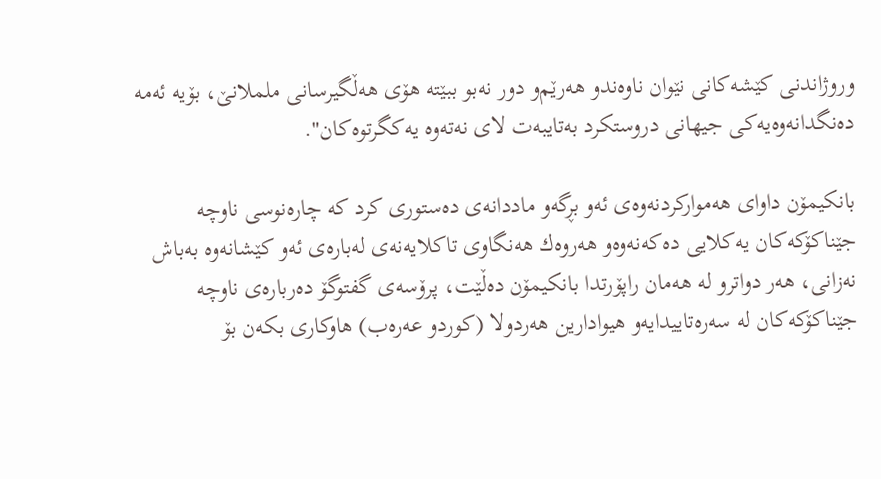وروژاندنی‌ كێشه‌كانی‌ نێوان ناوه‌ندو هه‌رێم‌و دور نه‌بو ببێته‌ هۆی‌ هه‌ڵگیرسانی‌ ململانێ‌، بۆیه‌ ئه‌مه‌ ده‌نگدانه‌وه‌یه‌كی‌ جیهانی‌ دروستكرد به‌تایبه‌ت لای‌ نه‌ته‌وه‌ یه‌كگرتوه‌كان".

بانكیمۆن داوای‌ هه‌مواركردنه‌وه‌ی‌ ئه‌و بڕگه‌‌و ماددانه‌ی‌ ده‌ستوری‌ كرد كه‌ چاره‌نوسی‌ ناوچه‌ جێناكۆكه‌كان یه‌كلایی‌ ده‌كه‌نه‌وه‌و هه‌روه‌ك هه‌نگاوی‌ تاكلایه‌نه‌ی‌ له‌باره‌ی‌ ئه‌و كێشانه‌وه‌ به‌باش نه‌زانی‌، هه‌ر دواترو له‌ هه‌مان راپۆرتدا بانكیمۆن ده‌ڵێت، پرۆسه‌ی‌ گفتوگۆ ده‌رباره‌ی‌ ناوچه‌ جێناكۆكه‌كان له‌ سه‌ره‌تاییدایه‌و هیوادارین هه‌ردولا (كوردو عه‌ره‌ب) هاوكاری‌ بكه‌ن بۆ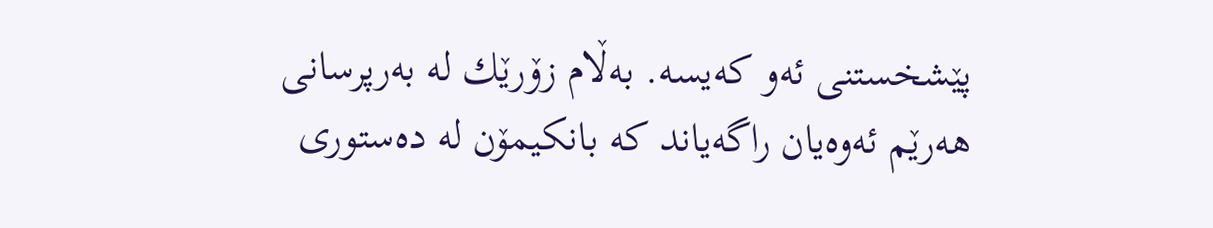پێشخستنی‌ ئه‌و كه‌یسه‌. به‌ڵام زۆرێك له‌ به‌رپرسانی‌ هه‌رێم ئه‌وه‌یان راگه‌یاند كه‌ بانكیمۆن له‌ ده‌ستوری‌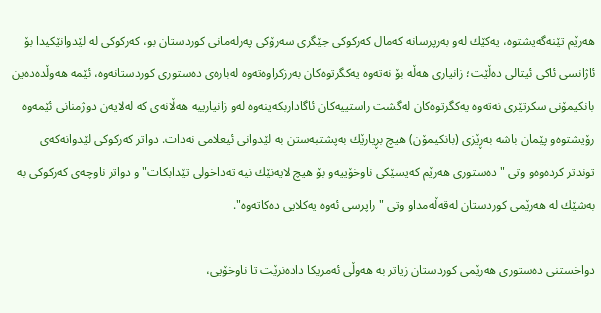هه‌رێم تێنه‌گه‌یشتوه‌، یه‌كێك له‌و به‌رپرسانه‌ كه‌مال كه‌ركوكی‌ جێگری‌ سه‌رۆكی‌ په‌رله‌مانی‌ كوردستان بو، كه‌ركوكی‌ له‌ لێدوانێكیدا بۆ ئاژانسی‌ ئاكی‌ ئیتالی‌ ده‌ڵێت؛ زانیاری‌ هه‌ڵه‌ بۆ نه‌ته‌وه‌ یه‌كگرتوه‌كان به‌رزكراوه‌ته‌وه‌ له‌باره‌ی‌ ده‌ستوری‌ كوردستانه‌وه‌، ئێمه‌ هه‌وڵده‌ده‌ین بانكیمۆنی‌ سكرتێری‌ نه‌ته‌وه‌ یه‌كگرتوه‌كان له‌گشت راستییه‌كان ئاگاداربكه‌ینه‌وه‌ له‌و زانیارییه‌ هه‌ڵانه‌ی‌ كه‌ له‌لایه‌ن دوژمنانی‌ ئێمه‌وه‌ رۆیشتوه‌و پێمان باشه‌ به‌ڕێزی‌ (بانكیمۆن) هیچ بڕیارێك به‌پشتبه‌ستن به‌ لێدوانی‌ ئیعلامی‌ نه‌دات. دواتر كه‌ركوكی‌ لێدوانه‌كه‌ی‌ توندتر كرده‌وه‌و وتی‌ "ده‌ستوری‌ هه‌رێم كه‌یسێكی‌ ناوخۆییه‌و بۆ هیچ لایه‌نێك نیه‌ ته‌داخولی‌ تێدابكات"و دواتر ناوچه‌ی‌ كه‌ركوكی‌ به‌ به‌شێك له‌ هه‌رێمی‌ كوردستان له‌قه‌ڵه‌مداو وتی‌ "راپرسی‌ ئه‌وه‌ یه‌كلایی‌ ده‌كاته‌وه‌".

دواخستنی‌ ده‌ستوری‌ هه‌رێمی‌ كوردستان زیاتر به‌ هه‌وڵی‌ ئه‌مریكا داده‌نرێت تا ناوخۆیی‌،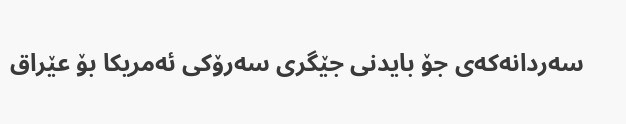سه‌ردانه‌كه‌ی‌ جۆ بایدنی‌ جێگری‌ سه‌رۆكی‌ ئه‌مریكا بۆ عێراق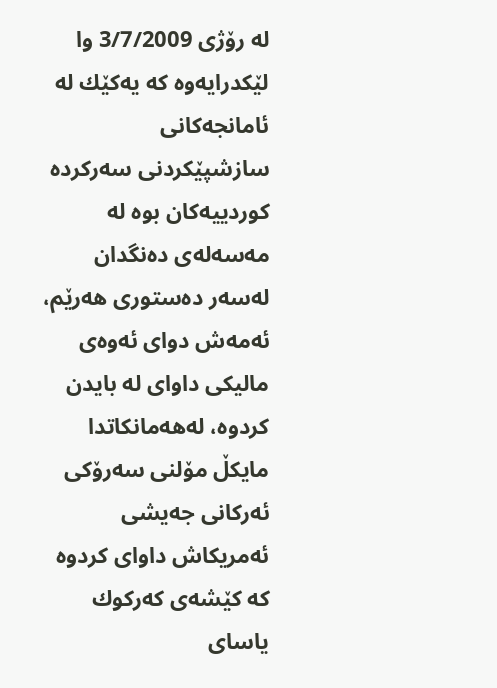له‌ رۆژی‌ 3/7/2009 وا لێكدرایه‌وه‌ كه‌ یه‌كێك له‌ ئامانجه‌كانی‌ سازشپێكردنی‌ سه‌ركرده‌ كوردییه‌كان بوه‌ له‌ مه‌سه‌له‌ی‌ ده‌نگدان له‌سه‌ر ده‌ستوری‌ هه‌رێم، ئه‌مه‌ش دوای‌ ئه‌وه‌ی‌ مالیكی‌ داوای‌ له‌ بایدن كردوه‌، له‌هه‌مانكاتدا مایكڵ‌ مۆلنی‌ سه‌رۆكی‌ ئه‌ركانی‌ جه‌یشی‌ ئه‌مریكاش داوای‌ كردوه‌ كه‌ كێشه‌ی‌ كه‌ركوك یاسای‌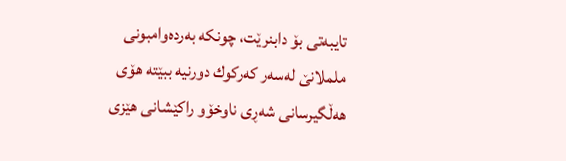تایبه‌تی‌ بۆ دابنرێت، چونكه‌ به‌رده‌وامبونی‌ ململانێ‌ له‌سه‌ر كه‌ركوك دورنیه‌ ببێته‌ هۆی‌ هه‌ڵگیرسانی‌ شه‌ڕی‌ ناوخۆو راكێشانی‌ هێزی‌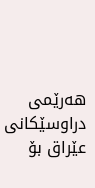هه‌رێمی‌ دراوسێكانی‌ عێراق بۆ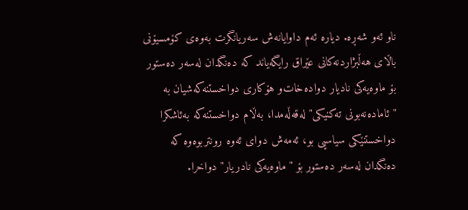ناو ئه‌و شه‌ڕه‌. دیاره‌ ئه‌م داوایانه‌ش سه‌ریانگرت به‌وه‌ی‌ كۆمسیۆنی‌ باڵای‌ هه‌ڵبژاردنه‌كانی‌ عێراق رایگه‌یاند كه‌ ده‌نگدان له‌سه‌ر ده‌ستور بۆ ماوه‌یه‌كی‌ نادیار دواده‌خات‌و هۆكاری‌ دواخستنه‌كه‌شیان به‌ "ئاماده‌نه‌بونی‌ ته‌كنیكی‌" له‌قه‌ڵه‌مدا، به‌ڵام دواخستنه‌كه‌ به‌ئاشكرا دواخستنێكی‌ سیاسیی‌ بو، ئه‌مه‌ش دوای‌ ئه‌وه‌ رونتربوه‌وه‌ كه‌ ده‌نگدان له‌سه‌ر ده‌ستور بۆ "ماوه‌یه‌كی‌ نادریار" دواخرا.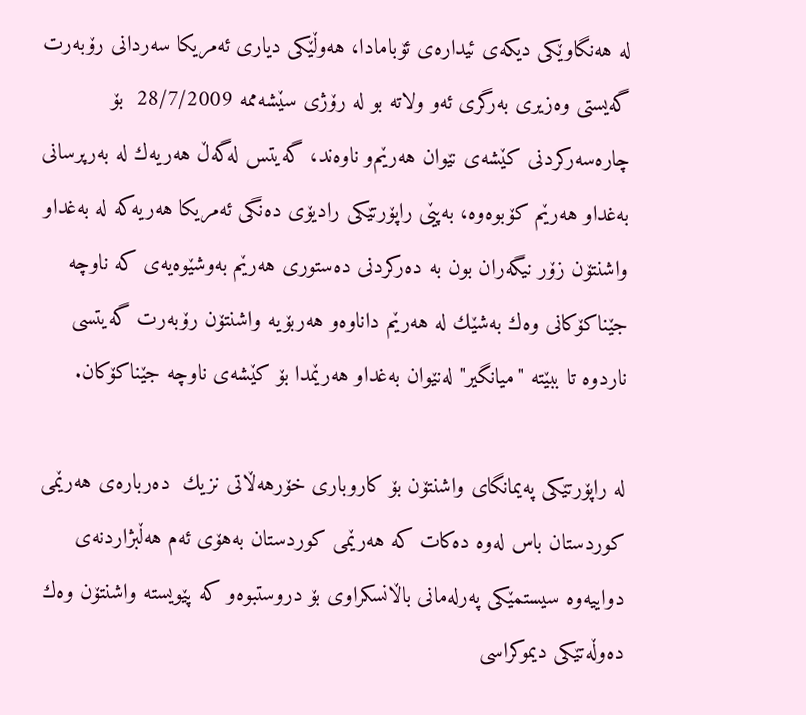له‌ هه‌نگاوێكی‌ دیكه‌ی‌ ئیداره‌ی‌ ئۆبامادا، هه‌وڵێكی‌ دیاری‌ ئه‌مریكا سه‌ردانی‌ رۆبه‌رت گه‌یستی‌ وه‌زیری‌ به‌رگری‌ ئه‌و ولاته‌ بو له‌ رۆژی‌ سێشه‌ممه‌ 28/7/2009  بۆ چاره‌سه‌ركردنی‌ كێشه‌ی‌ نێوان هه‌رێم‌و ناوه‌ند، گه‌یتس له‌گه‌ڵ‌ هه‌ریه‌ك له‌ به‌رپرسانی‌ به‌غداو هه‌رێم كۆبوه‌وه‌، به‌پێی‌ راپۆرتێكی‌ رادیۆی‌ ده‌نگی‌ ئه‌مریكا هه‌ریه‌كه‌ له‌ به‌غداو واشنتۆن زۆر نیگه‌ران بون به‌ ده‌ركردنی‌ ده‌ستوری‌ هه‌رێم به‌وشێوه‌یه‌ی‌ كه‌ ناوچه‌ جێناكۆكانی‌ وه‌ك به‌شێك له‌ هه‌رێم داناوه‌و هه‌ربۆیه‌ واشنتۆن رۆبه‌رت گه‌یتسی‌ ناردوه‌ تا ببێته‌ "میانگیر" له‌نێوان به‌غداو هه‌رێمدا بۆ كێشه‌ی‌ ناوچه‌ جێناكۆكان.

له‌ راپۆرتێكی‌ په‌یمانگای‌ واشنتۆن بۆ كاروباری‌ خۆرهه‌ڵاتی‌ نزیك  ده‌رباره‌ی‌ هه‌رێمی‌ كوردستان باس له‌وه‌ ده‌كات كه‌ هه‌رێمی‌ كوردستان به‌هۆی‌ ئه‌م هه‌ڵبژاردنه‌ی‌ دواییه‌وه‌ سیستمێكی‌ په‌رله‌مانی‌ باڵانسكراوی‌ بۆ دروستبوه‌و كه‌ پێویسته‌ واشنتۆن وه‌ك ده‌وڵه‌تێكی‌ دیموكراسی‌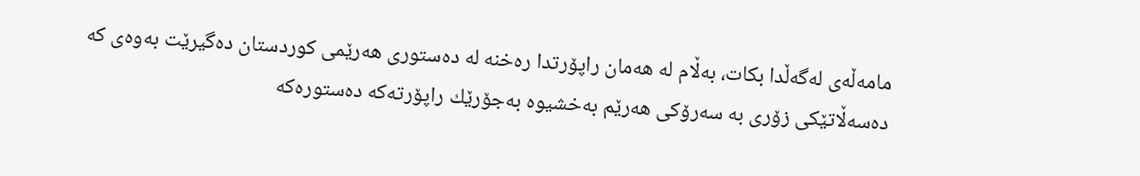مامه‌ڵه‌ی‌ له‌گه‌ڵدا بكات، به‌ڵام له‌ هه‌مان راپۆرتدا ره‌خنه‌ له‌ ده‌ستوری‌ هه‌رێمی‌ كوردستان ده‌گیرێت به‌وه‌ی‌ كه‌ ده‌سه‌ڵاتێكی‌ زۆری‌ به‌ سه‌رۆكی‌ هه‌رێم به‌خشیوه‌ به‌جۆرێك راپۆرته‌كه‌ ده‌ستوره‌كه‌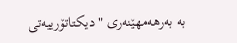به‌ به‌رهه‌مهێنه‌ری‌ "دیكتاتۆرییه‌تی‌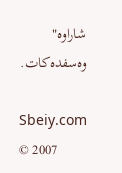شاراوه‌" وه‌سفده‌كات.

Sbeiy.com © 2007